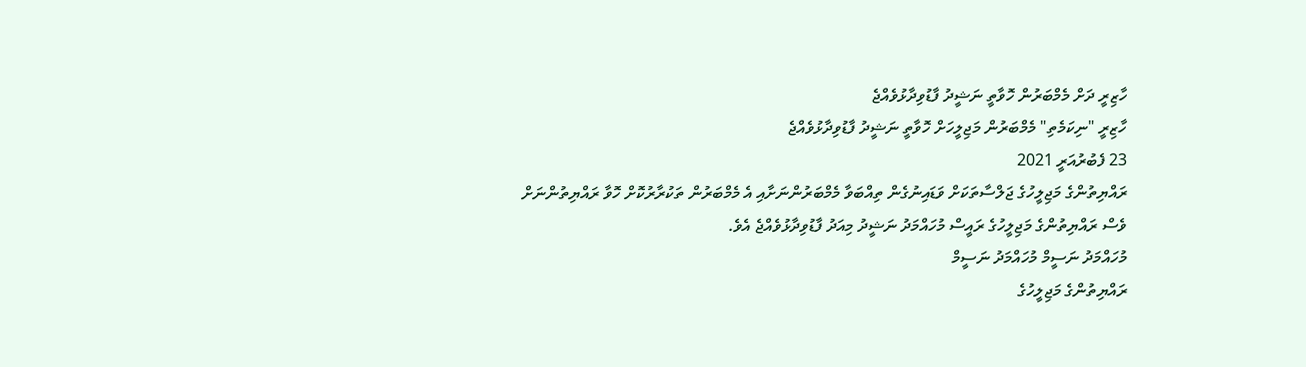ހާޒިރީ ދަށް މެމްބަރުން ހޮވާތީ ނަޝީދު ފާޑުވިދާޅުވެއްޖެ
ހާޒިރީ "ނިކަމެތި" މެމްބަރުން މަޖިލީހަށް ހޮވާތީ ނަޝީދު ފާޑުވިދާޅުވެއްޖެ
23 ފެބުރުއަރީ 2021
ރައްޔިތުންގެ މަޖިލީހުގެ ޖަލްސާތަކަށް ވަޑައިނުގެން ތިއްބަވާ މެމްބަރުންނަށާއި އެ މެމްބަރުން ތަކުރާރުކޮށް ހޮވާ ރައްޔިތުންނަށް ވެސް ރައްޔިތުންގެ މަޖިލީހުގެ ރައީސް މުހައްމަދު ނަޝީދު މިއަދު ފާޑުވިދާޅުވެއްޖެ އެވެ.
މުހައްމަދު ނަސީމް މުހައްމަދު ނަސީމް
ރައްޔިތުންގެ މަޖިލީހުގެ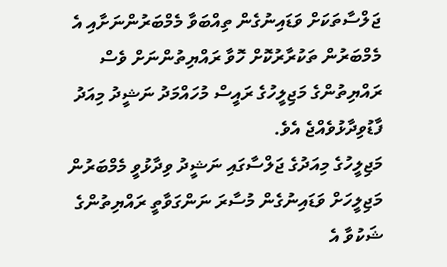ޖަލްސާތަކަށް ވަޑައިނުގެން ތިއްބަވާ މެމްބަރުންނަށާއި އެ މެމްބަރުން ތަކުރާރުކޮށް ހޮވާ ރައްޔިތުންނަށް ވެސް ރައްޔިތުންގެ މަޖިލީހުގެ ރައީސް މުހައްމަދު ނަޝީދު މިއަދު ފާޑުވިދާޅުވެއްޖެ އެވެ.
މަޖިލީހުގެ މިއަދުގެ ޖަލްސާގައި ނަޝީދު ވިދާޅުވީ މެމްބަރުން މަޖިލީހަށް ވަޑައިނުގެން މުސާރަ ނަންގަވާތީ ރައްޔިތުންގެ ޝަކުވާ އެ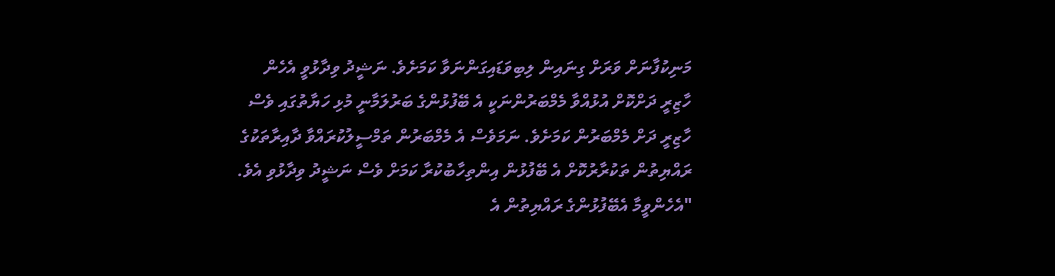މަނިކުފާނަށް ވަރަށް ގިނައިން ލިބިވަޑައިގަންނަވާ ކަމަށެވެ. ނަޝީދު ވިދާޅުވީ އެހެން ހާޒިރީ ދަށްކޮށް އުޅުއްވާ މެމްބަރުންނަކީ އެ ބޭފުޅުންގެ ބަރުލަމާނީ މުޅި ހަޔާތުގައި ވެސް ހާޒިރީ ދަށް މެމްބަރުން ކަމަށެވެ. ނަމަވެސް އެ މެމްބަރުން ތަމްސީލުކުރައްވާ ދާއިރާތަކުގެ ރައްޔިތުން ތަކުރާރުކޮށް އެ ބޭފުޅުން އިންތިހާބުކުރާ ކަމަށް ވެސް ނަޝީދު ވިދާޅުވި އެވެ.
"އެހެންވީމާ އެބޭފުޅުންގެ ރައްޔިތުން އެ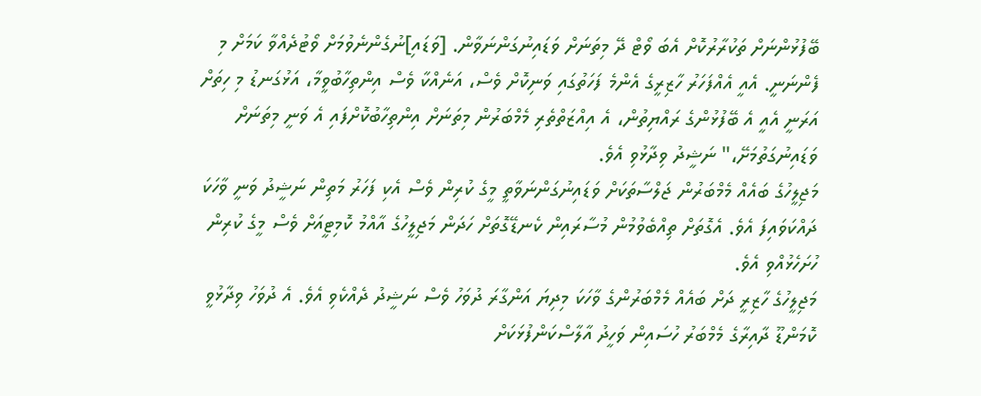ބޭފުޅުންނަށް ތަކުރާރުކޮށް އެބަ ވޯޓް ދޭ މިތަނަށް ވަޑައިނުގަންނަވާން. [ވަޑައި]ނުގެންނެވުމަށް ވޯޓުދެއްވާ ކަމަށް މި ފެންނަނީ. އެއީ އެއްފަހަރު ހާޒިރީގެ އެންމެ ފަހަތުގައި ވަނިކޮށް ވެސް، އަނެއްކާ ވެސް އިންތިހާބުވީމާ، އަޅުގަނޑު މި ހިތަށް އަރަނީ އެއީ އެ ބޭފުޅުންގެ ރައްޔިތުން، އެ އިއްޒަތްތެރި މެމްބަރުން މިތަނަށް އިންތިހާބުކޮށްފައި އެ ވަނީ މިތަނަށް ވަޑައިނުގަތުމަށޭ،" ނަޝީދު ވިދާޅުވި އެވެ.
މަޖިލީހުގެ ބައެއް މެމްބަރުން ޖަލްސާތަކަށް ވަޑައިނުގަންނަވާތީ މީގެ ކުރިން ވެސް އެކި ފަހަރު މަތިން ނަޝީދު ވަނީ ވާހަކަ ދައްކަވައިފަ އެވެ. އެގޮތަށް ތިއްބެވުމުން މުސާރައިން ކެނޑޭގޮތަށް ހަދަން މަޖިލީހުގެ އާއްމު ކޮމިޓީއަށް ވެސް މީގެ ކުރިން ހުށަހެޅުއްވި އެވެ.
މަޖިލީހުގެ ހާޒިރީ ދަށް ބައެއް މެމްބަރުންގެ ވާހަކަ މިދިޔަ އަންގާރަ ދުވަހު ވެސް ނަޝީދު ދެއްކެވި އެވެ. އެ ދުވަހު ވިދާޅުވީ ކޮމަންޑޫ ދާއިރާގެ މެމްބަރު ހުސައިން ވަހީދު އާލާސްކަންފުޅަކަށް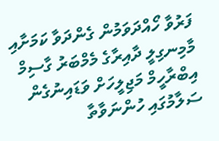ފަރުވާ ހޯއްދަވަމުން ގެންދަވާ ކަމަށާއި މާމިނގިލީ ދާއިރާގެ މެމްބަރު ގާސިމް އިބްރާހީމް މަޖިލީހަށް ވަޑައިނުގެން ސަލާމުގައި ހުންނަވާތާ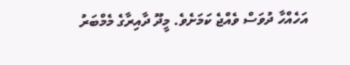އަހެއްހާ ދުވަސް ވެއްޖެ ކަމަށެވެ. މީދޫ ދާއިރާގެ މެމްބަރު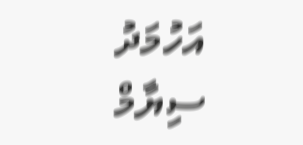އަހުމަދު ސިޔާމް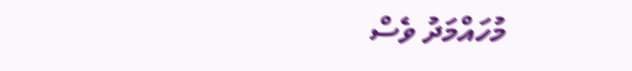މުހައްމަދު ވެސް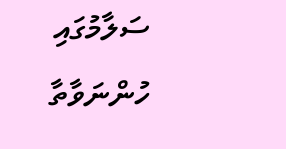ސަލާމުގައި ހުންނަވާތާ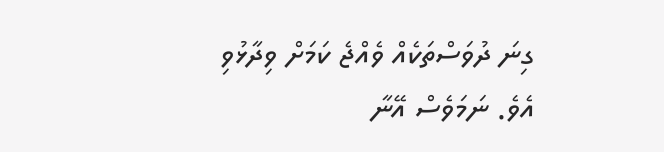ގިނަ ދުވަސްތަކެއް ވެއްޖެ ކަމަށް ވިދާޅުވި އެވެ. ނަމަވެސް އޭނާ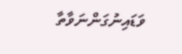ވަޑައިނުގަންނަވާތާ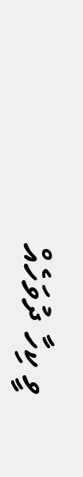ވީ ކިހާ ދުވަހެއް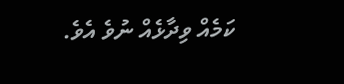ކަމެއް ވިދާޅެއް ނުވެ އެވެ.